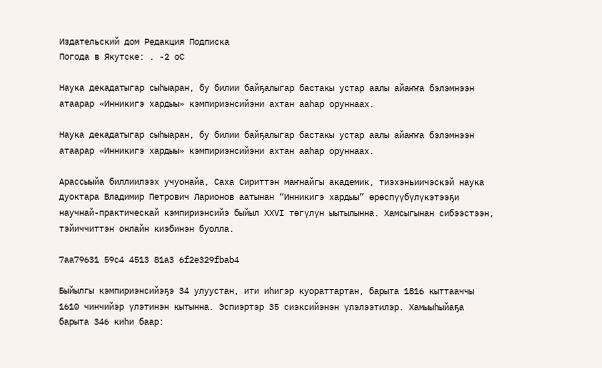Издательский дом Редакция Подписка
Погода в Якутске: . -2 oC

Наука декадатыгар сыһыаран, бу билии байҕалыгар бастакы устар аалы айаҥҥа бэлэмнээн атаарар «Инникигэ хардыы» кэмпириэнсийэни ахтан ааһар оруннаах.

Наука декадатыгар сыһыаран, бу билии байҕалыгар бастакы устар аалы айаҥҥа бэлэмнээн атаарар «Инникигэ хардыы» кэмпириэнсийэни ахтан ааһар оруннаах.

Арассыыйа биллиилээх учуонайа, Саха Сириттэн маҥнайгы академик, тиэхэньиичэскэй наука дуоктара Владимир Петрович Ларионов аатынан “Инникигэ хардыы” өрөспүүбүлүкэтээҕи научнай-практическай кэмпириэнсийэ быйыл XXVI төгүлүн ыытылынна. Хамсыгынан сибээстээн, тэйиччиттэн онлайн киэбинэн буолла.

7aa79631 59c4 4513 81a3 6f2e329fbab4

Быйылгы кэмпириэнсийэҕэ 34 улуустан, ити иһигэр куораттартан, барыта 1816 кыттааччы 1610 чинчийэр үлэтинэн кытынна. Эспиэртэр 35 сиэксийэнэн үлэлээтилэр. Хамыыһыйаҕа барыта 346 киһи баар: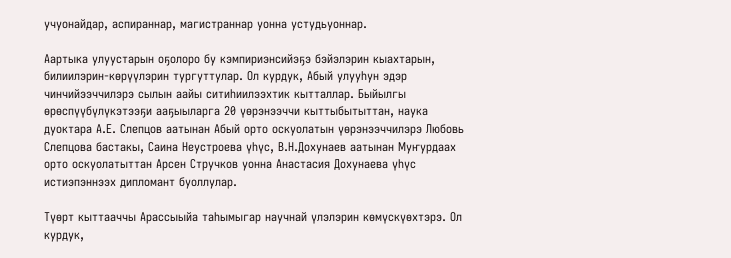учуонайдар, аспираннар, магистраннар уонна устудьуоннар.

Аартыка улуустарын оҕолоро бу кэмпириэнсийэҕэ бэйэлэрин кыахтарын, билиилэрин-көрүүлэрин тургуттулар. Ол курдук, Абый улууһун эдэр чинчийээччилэрэ сылын аайы ситиһиилээхтик кытталлар. Быйылгы  өрөспүүбүлүкэтээҕи ааҕыыларга 20 үөрэнээччи кыттыбытыттан, наука дуоктара А.Е. Слепцов аатынан Абый орто оскуолатын үөрэнээччилэрэ Любовь Слепцова бастакы, Саина Неустроева үһүс, В.Н.Дохунаев аатынан Муҥурдаах орто оскуолатыттан Арсен Стручков уонна Анастасия Дохунаева үһүс истиэпэннээх дипломант буоллулар.

Түөрт кыттааччы Арассыыйа таһымыгар научнай үлэлэрин көмүскүөхтэрэ. Ол курдук,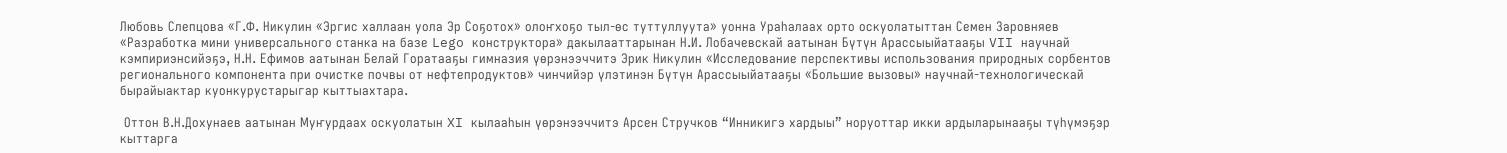Любовь Слепцова «Г.Ф. Никулин «Эргис халлаан уола Эр Соҕотох» олоҥхоҕо тыл-өс туттуллуута» уонна Ураһалаах орто оскуолатыттан Семен Заровняев «Разработка мини универсального станка на базе Lego конструктора» дакылааттарынан Н.И. Лобачевскай аатынан Бүтүн Арассыыйатааҕы VII научнай кэмпириэнсийэҕэ, Н.Н. Ефимов аатынан Белай Горатааҕы гимназия үөрэнээччитэ Эрик Никулин «Исследование перспективы использования природных сорбентов регионального компонента при очистке почвы от нефтепродуктов» чинчийэр үлэтинэн Бүтүн Арассыыйатааҕы «Большие вызовы» научнай-технологическай бырайыактар куонкурустарыгар кыттыахтара.

 Оттон В.Н.Дохунаев аатынан Муҥурдаах оскуолатын XI кылааһын үөрэнээччитэ Арсен Стручков “Инникигэ хардыы” норуоттар икки ардыларынааҕы түһүмэҕэр кыттарга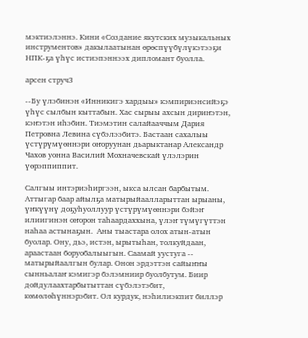мэктиэлэннэ. Кини «Создание якутских музыкальных инструментов» дакылаатынан өрөспүүбүлүкэтээҕи НПК-ҕа үһүс истиэпэннээх дипломант буолла.

арсен струч3

--Бу үлэбинэн «Инникигэ хардыы» кэмпириэнсийэҕэ үһүс сылбын кыттабын. Хас сырыы ахсын дириҥэтэн, кэҥэтэн иһэбин. Тиэмэтин салайааччым Дария Петровна Левина сүбэлээбитэ. Бастаан сахалыы үстүрүмүөннэри оҥоруунан дьарыктанар Александр Чахов уонна Василий Мохначевскай үлэлэрин үөрэппиппит.

Салгыы интэриэһиргээн, ыкса ылсан барбытым. Аттыгар баар айылҕа матырыйаалларыттан ырыаны, үҥкүүнү доҕуһуоллуур үстүрүмүөннэри бэйэҥ илиигинэн оҥорон таһаардаххына, үлэҥ түмүгүттэн наһаа астынаҕын.  Аны тыастара олох атын-атын буолар. Ону, дьэ, истэн, ырытыһан, толкуйдаан, араастаан боруобалыыгын. Саамай уустуга -- матырыйаалгын булар. Онон эрдэттэн сайыҥҥы сынньалаҥ кэмигэр бэлэмниир буолбутум. Биир дойдулаахтарбытыттан сүбэлэтэбит, көмөлөһүннэрэбит. Ол курдук, нэһилиэкпит биллэр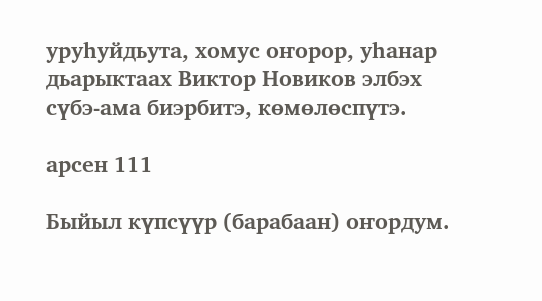уруһуйдьута, хомус оҥорор, уһанар дьарыктаах Виктор Новиков элбэх сүбэ-ама биэрбитэ, көмөлөспүтэ.

арсен 111

Быйыл күпсүүр (барабаан) оҥордум.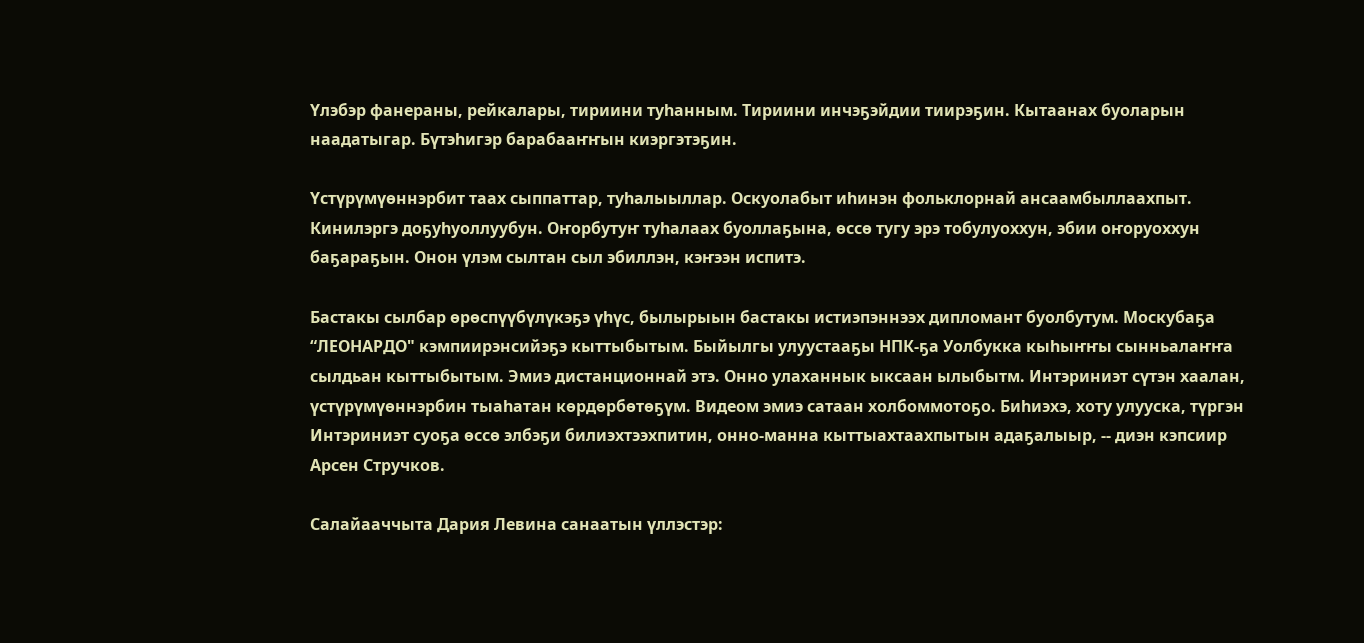Үлэбэр фанераны, рейкалары, тириини туһанным. Тириини инчэҕэйдии тиирэҕин. Кытаанах буоларын наадатыгар. Бүтэһигэр барабааҥҥын киэргэтэҕин.

Үстүрүмүөннэрбит таах сыппаттар, туһалыыллар. Оскуолабыт иһинэн фольклорнай ансаамбыллаахпыт. Кинилэргэ доҕуһуоллуубун. Оҥорбутуҥ туһалаах буоллаҕына, өссө тугу эрэ тобулуоххун, эбии оҥоруоххун баҕараҕын. Онон үлэм сылтан сыл эбиллэн, кэҥээн испитэ.

Бастакы сылбар өрөспүүбүлүкэҕэ үһүс, былырыын бастакы истиэпэннээх дипломант буолбутум. Москубаҕа “ЛЕОНАРДО" кэмпиирэнсийэҕэ кыттыбытым. Быйылгы улуустааҕы НПК-ҕа Уолбукка кыһыҥҥы сынньалаҥҥа сылдьан кыттыбытым. Эмиэ дистанционнай этэ. Онно улаханнык ыксаан ылыбытм. Интэриниэт сүтэн хаалан, үстүрүмүөннэрбин тыаһатан көрдөрбөтөҕүм. Видеом эмиэ сатаан холбоммотоҕо. Биһиэхэ, хоту улууска, түргэн Интэриниэт суоҕа өссө элбэҕи билиэхтээхпитин, онно-манна кыттыахтаахпытын адаҕалыыр, -- диэн кэпсиир Арсен Стручков.

Салайааччыта Дария Левина санаатын үллэстэр: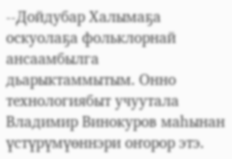--Дойдубар Халымаҕа оскуолаҕа фольклорнай ансаамбылга дьарыктаммытым. Онно технологиябыт учуутала Владимир Винокуров маһынан үстүрүмүөннэри оҥорор этэ.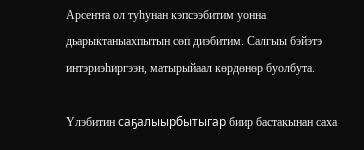Арсеҥҥа ол туһунан кэпсээбитим уонна дьарыктаныахпытын сөп диэбитим. Салгыы бэйэтэ интэриэһиргээн, матырыйаал көрдөнөр буолбута.

Үлэбитин саҕалыырбытыгар биир бастакынан саха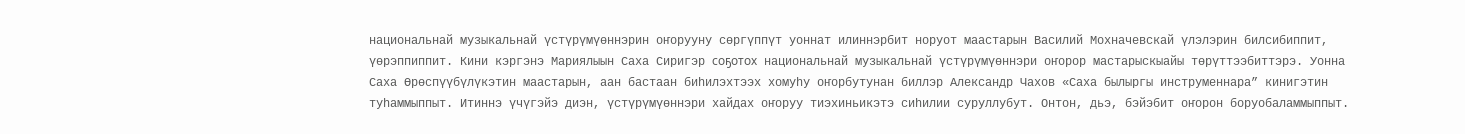национальнай музыкальнай үстүрүмүөннэрин оҥорууну сөргүппүт уоннат илиннэрбит норуот маастарын Василий Мохначевскай үлэлэрин билсибиппит, үөрэппиппит. Кини кэргэнэ Мариялыын Саха Сиригэр соҕотох национальнай музыкальнай үстүрүмүөннэри оҥорор мастарыскыайы төрүттээбиттэрэ. Уонна Саха Өрөспүүбүлүкэтин маастарын, аан бастаан биһилэхтээх хомуһу оҥорбутунан биллэр Александр Чахов «Саха былыргы инструменнара” кинигэтин туһаммыппыт. Итиннэ үчүгэйэ диэн, үстүрүмүөннэри хайдах оҥоруу тиэхиньикэтэ сиһилии суруллубут. Онтон, дьэ, бэйэбит оҥорон боруобаламмыппыт.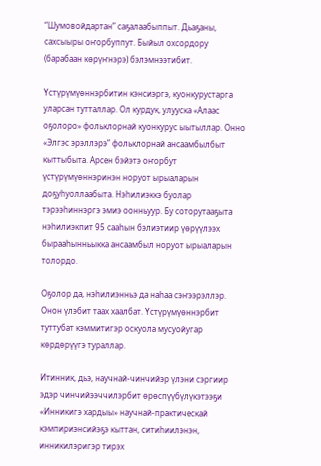“Шумовойдартан” саҕалаабыппыт. Дьаҕаны, сахсыыры оҥорбуппут. Быйыл охсордору (барабаан көрүҥнэрэ) бэлэмнээтибит.

Үстүрүмүөннэрбитин кэнсиэргэ, куонкурустарга уларсан тутталлар. Ол курдук, улууска «Алаас оҕолоро» фольклорнай куонкурус ыытыллар. Онно «Элгэс эрэллэрэ” фольклорнай ансаамбылбыт кыттыбыта. Арсен бэйэтэ оҥорбут үстүрүмүөннэринэн норуот ырыаларын доҕуһуоллаабыта. Нэһилиэккэ буолар тэрээһиннэргэ эмиэ оонньуур. Бу соторутааҕыта нэһилиэкпит 95 сааһын бэлиэтиир үөрүүлээх бырааһынньыкка ансаамбыл норуот ырыаларын толордо.

Оҕолор да, нэһилиэнньэ да наһаа сэҥээрэллэр. Онон үлэбит таах хаалбат. Үстүрүмүөннэрбит туттубат кэммитигэр оскуола мусуойугар көрдөрүүгэ тураллар.

Итинник, дьэ, научнай-чинчийэр үлэни сэргиир эдэр чинчийээччилэрбит өрөспүүбүлүкэтээҕи «Инникигэ хардыы» научнай-практическай кэмпириэнсийэҕэ кыттан, ситиһиилэнэн, инникилэригэр тирэх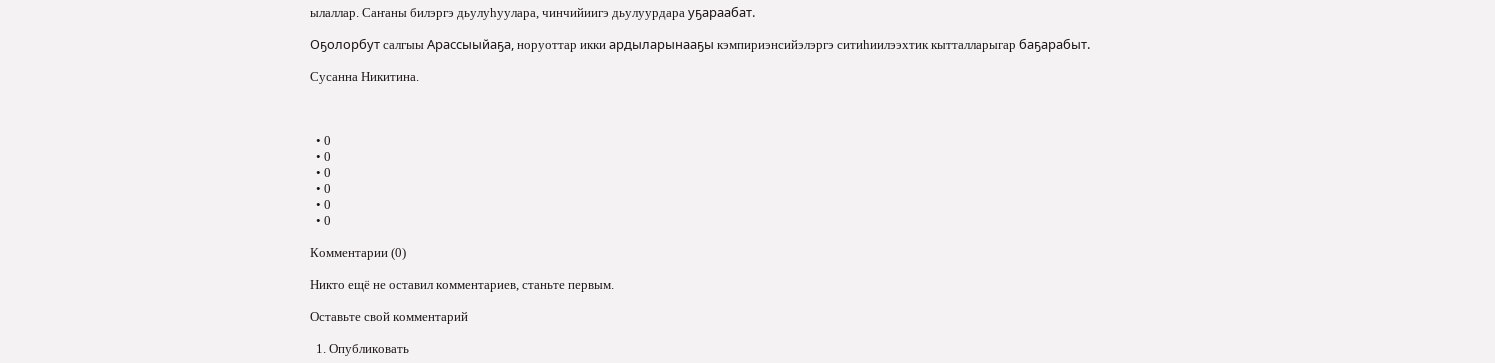ылаллар. Саҥаны билэргэ дьулуһуулара, чинчийиигэ дьулуурдара уҕараабат.

Оҕолорбут салгыы Арассыыйаҕа, норуоттар икки ардыларынааҕы кэмпириэнсийэлэргэ ситиһиилээхтик кытталларыгар баҕарабыт.

Сусанна Никитина.



  • 0
  • 0
  • 0
  • 0
  • 0
  • 0

Комментарии (0)

Никто ещё не оставил комментариев, станьте первым.

Оставьте свой комментарий

  1. Опубликовать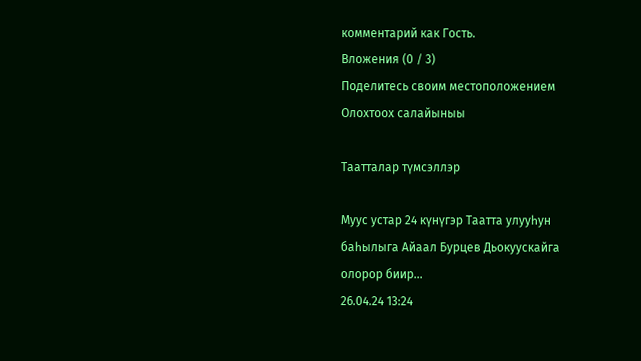комментарий как Гость.
Вложения (0 / 3)
Поделитесь своим местоположением
Олохтоох салайыныы

Таатталар түмсэллэр

Муус устар 24 күнүгэр Таатта улууһун баһылыга Айаал Бурцев Дьокуускайга олорор биир…
26.04.24 13:24